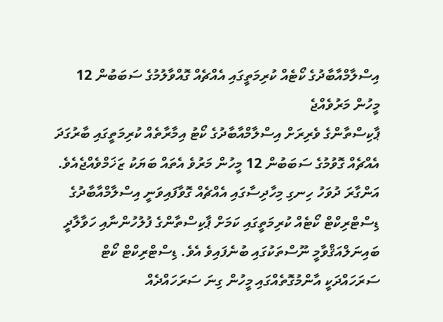އިސްލާމްއާބާދުގެ ކޯޓެއް ކުރިމަތީގައި އެއްޗެއް ގޮއްވާލުމުގެ ސަބަބުން 12 މީހުން މަރުވެއްޖެ
ޕާކިސްތާންގެ ވެރިރަށް އިސްލާމްއާބާދުގެ ކޯޓު އިމާރާތެއް ކުރިމަތީގައި ބާރުގަދަ އެއްޗެއް ގޮވުމުގެ ސަބަބުން 12 މީހުން މަރުވެ އެތައް ބަޔަކު ޒަޚަމްވެއްޖެއެވެ.
އަންގާރަ ދުވަހު ހިނގި މިހާދިސާގައި އެއްޗެއް ގޮވާފައިވަނީ އިސްލާމްއާބާދުގެ ޑިސްޓްރިކްޓް ކޯޓެއް ކުރިމަތީގައި ކަމަށް ޕާކިސްތާންގެ ފުލުހުންނާއި ހަވާލާދީ ބައިނަލްއަޤްވާމީ ނޫސްތަކުގައި ބުނެފައިވެ އެވެ. ޑިސްޓްރިކްޓް ކޯޓް ސަރަހައްދަކީ އާންމުގޮތެއްގައި މީހުން ގިނަ ސަރަހައްދެއް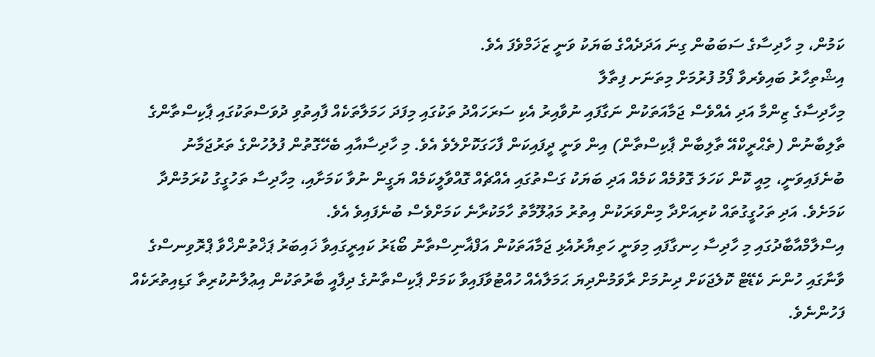ކަމުން، މި ހާދިސާގެ ސަބަބުން ގިނަ އަދަދެއްގެ ބަޔަކު ވަނީ ޒަޚަމްވެފަ އެވެ.
އިޝްތިހާރު ބައިވެރވާ ފޯމު ފުރުމަށް މިތަނަށ ފިތާލާ
މިހާދިސާގެ ޒިންމާ އަދި އެއްވެސް ޖަމާއަތަކުން ނަގާފައި ނުވާއިރު އެކި ސަރަހައްދު ތަކުގައި މިފަދަ ހަމަލާތަކެއް ފާއިތުވި ދުވަސްތަކުގައި ޕާކިސްތާންގެ ތާލިބާނުން (ތެޙްރީކްއޭ ތާލިބާން ޕާކިސްތާން) އިން ވަނީ ދީފައިކަން ފާހަގަކޮށްލެވެ އެވެ. މި ހާދިސާއާއި ބެހޭގޮތުން ފުލުހުންގެ ތަރުޖަމާނު ބުނެފައިވަނީ، މިއީ ކޮން ކަހަލަ ގޮވުމެއް ކަމެއް އަދި ބަޔަކު ގަސްތުގައި އެއްޗެއް ގޮއްވާލީކަމެއް ޔަގީން ނުވާ ކަމަށާއި، މިހާދިސާ ތަހުގީގު ކުރަމުންދާ ކަމަށެވެ. އަދި ތަހުގީގުތައް ކުރިއަށްދާ މިންވަރަކުން އިތުރު މަޢުލޫމާތު ހާމަކުރާނެ ކަމަށްވެސް ބުނެފައިވެ އެވެ.
އިސްލާމްއާބާދުގައި މި ހާދިސާ ހިނގާފައި މިވަނީ ހަތިޔާރުއެޅި ޖަމާއަތަކުން އަފްޣާނިސްތާނު ބޯޑަރު ކައިރީގައިވާ ޚައިބަރު ޕަޚްތުންޚްވާ ޕްރޮވިނސްގެ ވާނާގައި ހުންނަ ކެޑޭޓް ކޮލެޖަކަށް ދިނުމަށް ރާވަމުންދިޔަ ޙަމަލާއެއް ހުއްޓުވާފައިވާ ކަމަށް ޕާކިސްތާނުގެ ދިފާއީ ބާރުތަކުން އިޢުލާނުކުރިތާ ގަޑިއިތުރަކެއް ފަހުންނެވެ.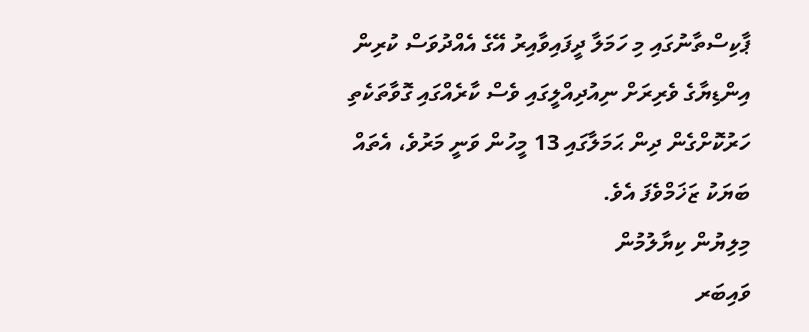ޕާކިސްތާނުގައި މި ހަމަލާ ދީފައިވާއިރު އޭގެ އެއްދުވަސް ކުރިން އިންޑިޔާގެ ވެރިރަށް ނިއުދިއްލީގައި ވެސް ކާރެއްގައި ގޮވާތަކެތި ހަރުކޮށްގެން ދިން ޙަމަލާގައި 13 މީހުން ވަނީ މަރުވެ، އެތައް ބަޔަކު ޒަޚަމްވެފަ އެވެ.
މިލިޔުން ކިޔާލުމުން
ވައިބަރ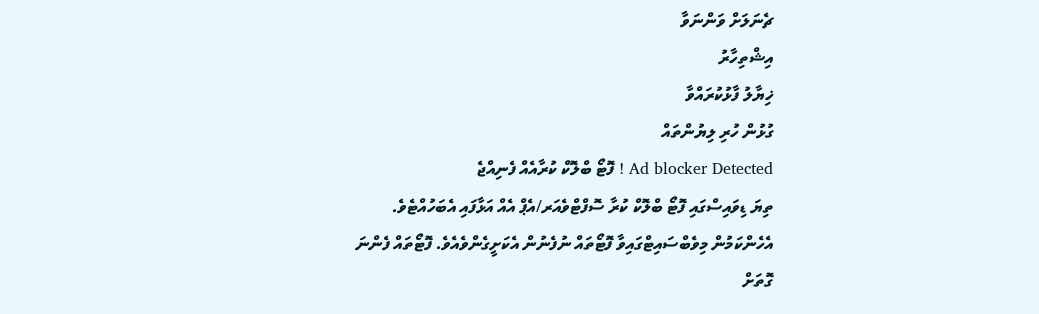ޗެނަލަށް ވަންނަވާ
އިޝްތިހާރު
ޚިޔާލު ފާޅުކުރައްވާ
ގުޅުން ހުރި ލިޔުންތައް
Ad blocker Detected ! ފޮޓޯ ބްލޮކް ކުރާއެއް ފެނިއްޖެ
ތިޔަ ޑިވައިސްގައި ފޮޓޯ ބްލޮކް ކުރާ ސޮފްޓްވެއަރ/އެޕް އެއް އަޅާފައި އެބަހުއްޓެވެ. އެހެންކަމުން މިވެބްސައިޓްގައިވާ ފޮޓޯތައް ނުފެނުން އެކަށީގެންވެއެވެ. ފޮޓޯތައް ފެންނަ ގޮތަށް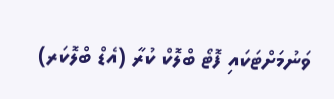ވަނުމަށްޓަކައި ފޮޓޯ ބްލޮކް ކުރާ (އެޑް ބްލޮކަރ)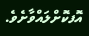އޮފކޮށްލައްވާށެވެ.